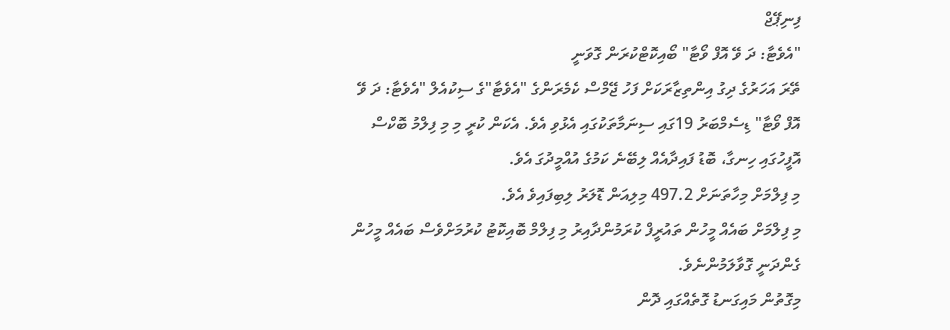ފިނިޕޭޖް
"އެވެޓާ: ދަ ވޭ އޮފް ވޯޓާ" ބޯއިކޮޓްކުރަން ގޮވަނީ
ތޭރަ އަހަރުގެ ދިގު އިންތިޒާރަކަށް ފަހު ޖޭމްސް ކެމެރަންގެ "އެވެޓާ"ގެ ސިކުއެލް "އެވެޓާ: ދަ ވޭ އޮފް ވޯޓާ" ޑިސެމްބަރު 19ގައި ސިނަމާތަކުގައި އެޅުވި އެވެ. އެކަން ކުރީ މި މި ފިލްމު ބޮކްސް އޮފީހުގައި ހިނގާ، ބޮޑު ފައިދާއެއް ލިބޭނެ ކަމުގެ އުއްމީދުގަ އެވެ.
މި ފިލްމަށް މިހާތަނަށް 497.2 މިލިއަން ޑޮލަރު ލިބިފައިވެ އެވެ.
މި ފިލްމަށް ބައެއް މީހުން ތައުރީފް ކުރަމުންދާއިރު މި ފިލްމް ބޮއިކޮޓު ކުރުމަށްވެސް ބައެއް މީހުން ގެންދަނީ ގޮވާލަމުންނެވެ.
މިގޮތުން މައިގަނޑު ގޮތެއްގައި ދޮން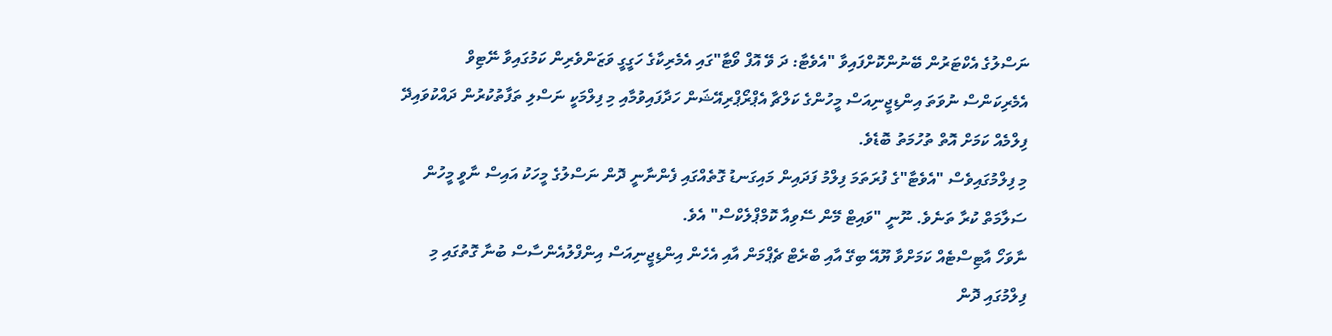ނަސްލުގެ އެކްޓަރުން ބޭނުންކޮށްފައިވާ "އެވެޓާ: ދަ ވޭ އޮފް ވޯޓާ"ގައި އެމެރިކާގެ ހަގީގީ ވަޒަންވެރިން ކަމުގައިވާ ނޭޓިވް އެމެރިކަންސް ނުވަތަ އިންޑިޖީނިއަސް މީހުންގެ ކަލްޗާ އެޕްރޯޕްރިއޭޝަން ހަދާފައިވުމާއި މި ފިލްމަކީ ނަސްލި ތަފާތުކުރުން ދައްކުވައިދޭ ފިލްމެއް ކަމަށް އޮތް ތުހުމަތު ބޮޑެވެ.
މި ފިލްމުގައިވެސް "އެވެޓާ"ގެ ފުރަތަމަ ފިލްމު ފަދައިން މައިގަނޑު ގޮތެއްގައި ފެންނާނީ ދޮން ނަސްލުގެ މީހަކު އައިސް ނާވީ މީހުން ސަލާމަތް ކުރާ ތަނެވެ. ނޫނީ "ވައިޓް މޭން ސޭވިއާ ކޮމްޕްލެކްސް" އެވެ.
ނާވަހޯ އާޓިސްޓެއް ކަމަށްވާ ޔޫއޭ ބިގޭ އާއި ބްރެޓް ޗެޕްމަން އާއި އެހެން އިންޑިޖީނިއަސް އިންފްލުއެންސާސް ބުނާ ގޮތުގައި މި ފިލްމުގައި ދޮން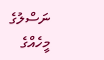ނަސްލުގެ މީހެއްގެ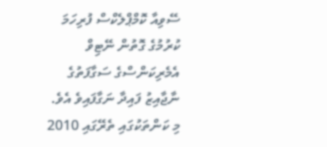ސޭވިއާ ކޮމްޕްލެކްސް ފުރިހަމަ ކުރުމުގެ ގޮތުން ނޭޓިވް އެމެރިކަންސްގެ ސަގާފަތުގެ ނާޖާއިޒު ފައިދާ ނަގާފައިވެ އެވެ.
މި ކަންތަކުގައި ތެރޭގައި 2010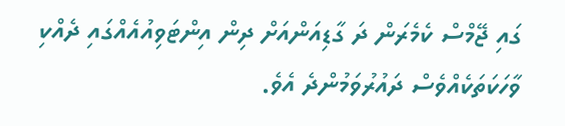ގައި ޖޭމްސް ކެމެރަން ދަ ގާޑިއަންއަށް ދިން އިންޓަވިއުއެއްގައި ދެއްކި ވާހަކަތަކެއްވެސް ދައުރުވަމުންދެ އެވެ.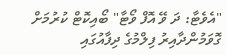"އެވެޓާ: ދަ ވޭ އޮފް ވޯޓާ" ބޯއިކޮޓް ކުރުމަށް ގޮވަމުންދާއިރު ފިލްމުގެ ދިފާއުގައި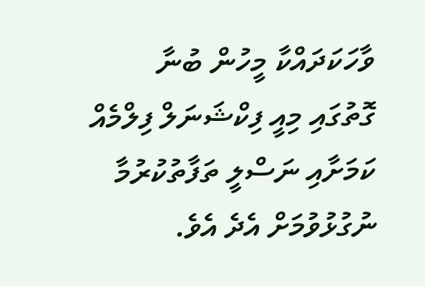ވާހަކަދައްކާ މީހުން ބުނާ ގޮތުގައި މިއީ ފިކްޝަނަލް ފިލްމެއް ކަމަށާއި ނަސްލީ ތަފާތުކުރުމާ ނުގުޅުވުމަށް އެދެ އެވެ.